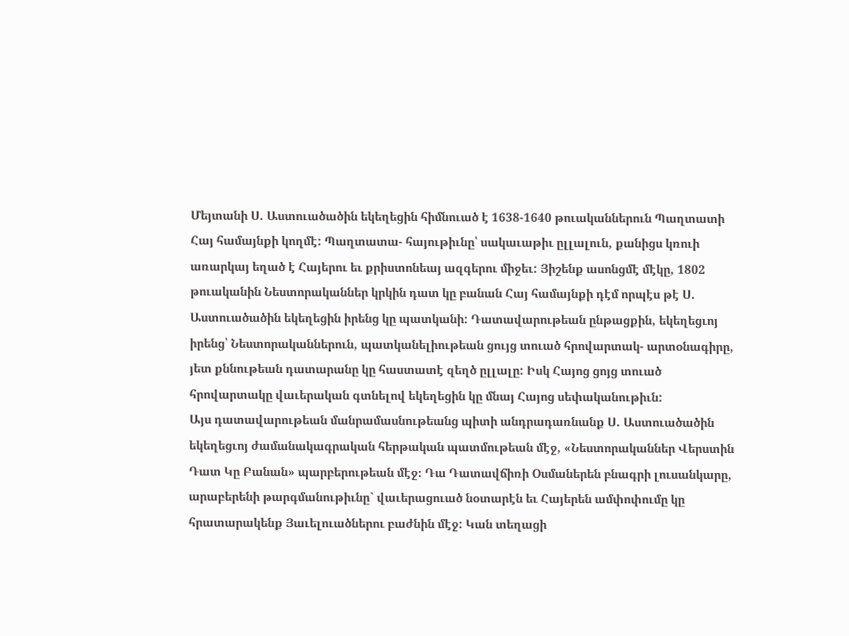Մեյտանի Ս. Աստուածածին եկեղեցին հիմնուած է 1638-1640 թուականներուն Պաղտատի Հայ համայնքի կողմէ: Պաղտատա- հայութիւնը՝ սակաւաթիւ ըլլալուն, քանիցս կռուի առարկայ եղած է Հայերու եւ քրիստոնեայ ազգերու միջեւ: Յիշենք ասոնցմէ մէկը, 1802 թուականին Նեստորականներ կրկին դատ կը բանան Հայ համայնքի դէմ որպէս թէ Ս. Աստուածածին եկեղեցին իրենց կը պատկանի: Դատավարութեան ընթացքին, եկեղեցւոյ իրենց՝ Նեստորականներուն, պատկանելիութեան ցույց տուած հրովարտակ- արտօնագիրը, յետ քննութեան դատարանը կը հաստատէ զեղծ ըլլալը: Իսկ Հայոց ցոյց տուած հրովարտակը վաւերական գտնելով եկեղեցին կը մնայ Հայոց սեփականութիւն:
Այս դատավարութեան մանրամասնութեանց պիտի անդրադառնանք Ս. Աստուածածին եկեղեցւոյ ժամանակագրական հերթական պատմութեան մէջ, «Նեստորականներ Վերստին Դատ Կը Բանան» պարբերութեան մէջ։ Դա Դատավճիռի Օսմաներեն բնագրի լուսանկարը, արաբերենի թարգմանութիւնը` վաւերացուած նօտարէն եւ Հայերեն ամփոփումը կը հրատարակենք Յաւելուածներու բաժնին մէջ: Կան տեղացի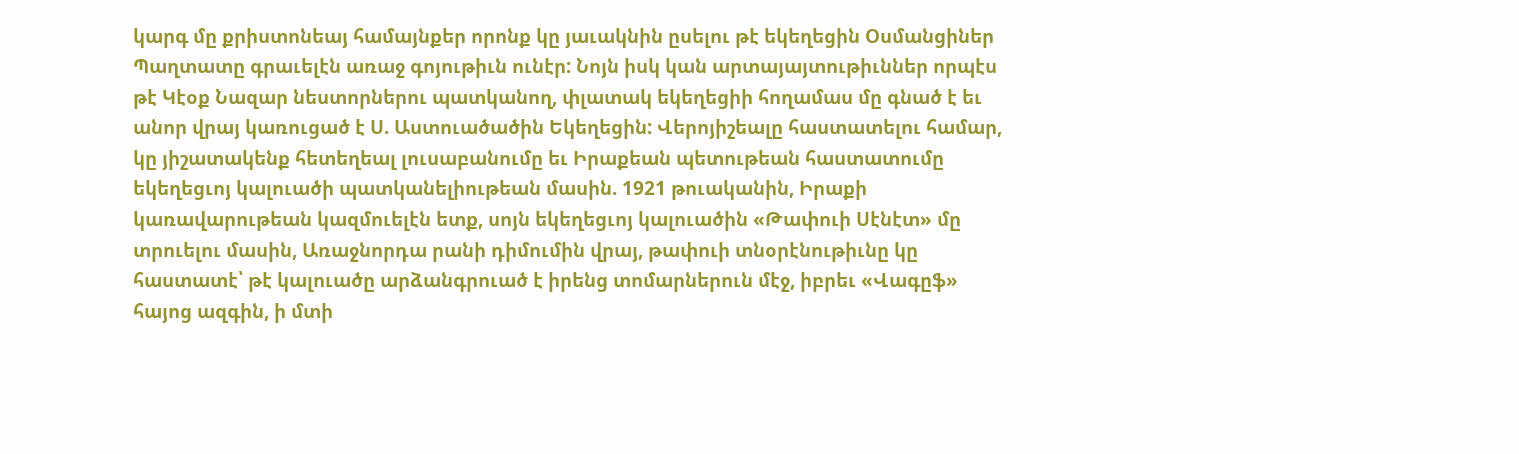կարգ մը քրիստոնեայ համայնքեր որոնք կը յաւակնին ըսելու թէ եկեղեցին Օսմանցիներ Պաղտատը գրաւելէն առաջ գոյութիւն ունէր: Նոյն իսկ կան արտայայտութիւններ որպէս թէ Կէօք Նազար նեստորներու պատկանող, փլատակ եկեղեցիի հողամաս մը գնած է եւ անոր վրայ կառուցած է Ս. Աստուածածին Եկեղեցին: Վերոյիշեալը հաստատելու համար, կը յիշատակենք հետեղեալ լուսաբանումը եւ Իրաքեան պետութեան հաստատումը եկեղեցւոյ կալուածի պատկանելիութեան մասին. 1921 թուականին, Իրաքի կառավարութեան կազմուելէն ետք, սոյն եկեղեցւոյ կալուածին «Թափուի Սէնէտ» մը տրուելու մասին, Առաջնորդա րանի դիմումին վրայ, թափուի տնօրէնութիւնը կը հաստատէ՝ թէ կալուածը արձանգրուած է իրենց տոմարներուն մէջ, իբրեւ «Վագըֆ» հայոց ազգին, ի մտի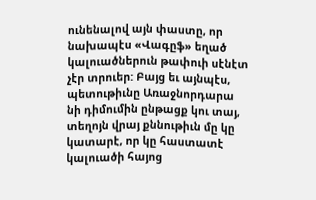ունենալով այն փաստը, որ նախապէս «Վագըֆ» եղած կալուածներուն թափուի սէնէտ չէր տրուեր: Բայց եւ այնպէս, պետութիւնը Առաջնորդարա նի դիմումին ընթացք կու տայ, տեղոյն վրայ քննութիւն մը կը կատարէ, որ կը հաստատէ կալուածի հայոց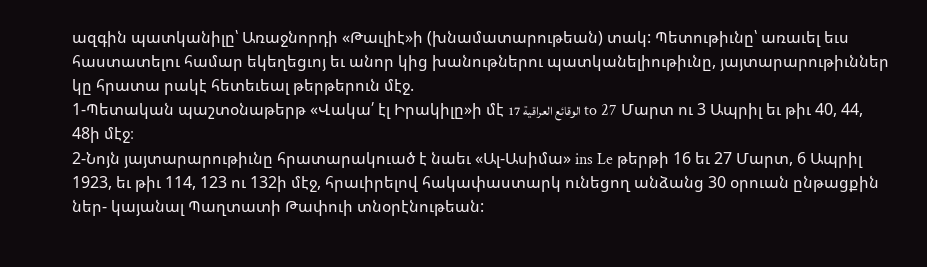ազգին պատկանիլը՝ Առաջնորդի «Թաւլիէ»ի (խնամատարութեան) տակ: Պետութիւնը՝ առաւել եւս հաստատելու համար եկեղեցւոյ եւ անոր կից խանութներու պատկանելիութիւնը, յայտարարութիւններ կը հրատա րակէ հետեւեալ թերթերուն մէջ.
1-Պետական պաշտօնաթերթ «Վակա՛ էլ Իրակիլը»ի մէ الوقائع العراقية 17 to 27 Մարտ ու 3 Ապրիլ եւ թիւ 40, 44, 48ի մէջ։
2-Նոյն յայտարարութիւնը հրատարակուած է նաեւ «Ալ-Ասիմա» ins Le թերթի 16 եւ 27 Մարտ, 6 Ապրիլ 1923, եւ թիւ 114, 123 ու 132ի մէջ, հրաւիրելով հակափաստարկ ունեցող անձանց 30 օրուան ընթացքին ներ- կայանալ Պաղտատի Թափուի տնօրէնութեան: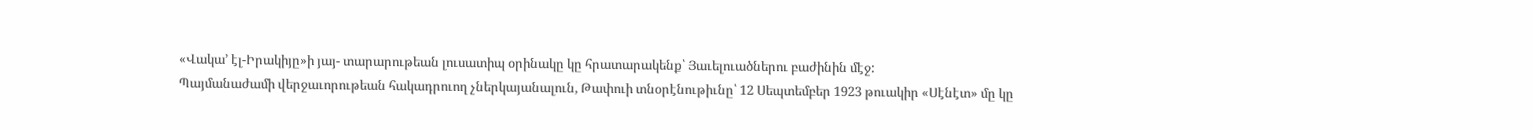«Վակա’ էլ-Իրակիյը»ի յայ- տարարութեան լուսատիպ օրինակը կը հրատարակենք՝ Յաւելուածներու բաժինին մէջ:
Պայմանաժամի վերջաւորութեան հակադրուող չներկայանալուն, Թափուի տնօրէնութիւնը՝ 12 Սեպտեմբեր 1923 թուակիր «Սէնէտ» մը կը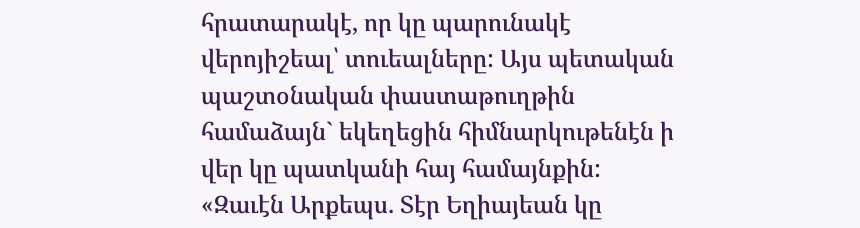հրատարակէ, որ կը պարունակէ վերոյիշեալ՝ տուեալները: Այս պետական պաշտօնական փաստաթուղթին համաձայն` եկեղեցին հիմնարկութենէն ի վեր կը պատկանի հայ համայնքին:
«Զաւէն Արքեպս. Տէր Եղիայեան կը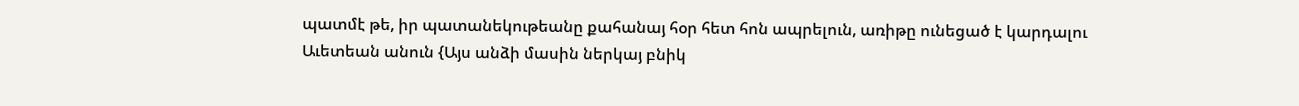պատմէ թե, իր պատանեկութեանը քահանայ հօր հետ հոն ապրելուն, առիթը ունեցած է կարդալու Աւետեան անուն {Այս անձի մասին ներկայ բնիկ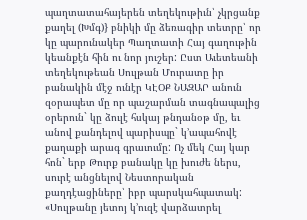պաղտատահայերեն տեղեկութիւն՝ չկրցանք քաղել (Խմգ)} բնիկի մը ձեռագիր տետրը՝ որ կը պարունակեր Պաղտատի Հայ գաղութին կեանքէն հին ու նոր յուշեր: Ըստ Աւետեանի տեղեկութեան Սուլթան Մուրատը իր բանակին մէջ ունէր ԿԷՕՔ ՆԱԶԱՐ անուն զօրապետ մը որ պաշարման տագնապալից օրերուն` կը ձուլէ հսկայ թնդանօթ մը, եւ անով քանդելով պարիսպը` կ՚ապահովէ քաղաքի արագ գրաւումը: Ոչ մեկ Հայ կար հոն` երբ Թուրք բանակը կը խուժե ներս, սուրէ անցնելով Նեստորական քաղդէացիները՝ իբր պարսկահպատակ:
«Սուլթանը յետոյ կ՚ուզէ վարձատրել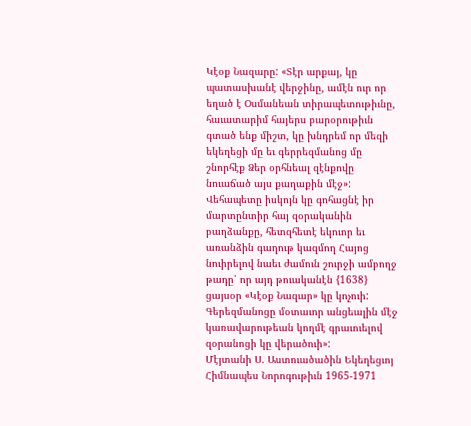Կէօք Նազարը: «Տէր արքայ, կը պատասխանէ վերջինը, ամէն ուր որ եղած է Օսմանեան տիրապետութիւնը, հաւատարիմ հայերս բարօրութիւն գտած ենք միշտ, կը խնդրեմ որ մեզի եկեղեցի մը եւ գերրեզմանոց մը շնորհէք Ձեր օրհնեալ զէնքովը նուաճած այս քաղաքին մէջ»: Վեհապետը իսկոյն կը գոհացնէ իր մարտընտիր հայ զօրականին բաղձանքը, հետզհետէ եկուոր եւ առանձին գաղութ կազմող Հայոց նուիրելով նաեւ ժամուն շուրջի ամբողջ թադը՝ որ այդ թուականէն {1638} ցայսօր «Կէօք Նազար» կը կոչուի: Գերեզմանոցը մօտաւոր անցեալին մէջ կառավարութեան կողմէ գրաւուելով զօրանոցի կը վերածուի»:
Մէյտանի Ս. Աստուածածին Եկեղեցւոյ Հիմնապես Նորոգութիւն 1965-1971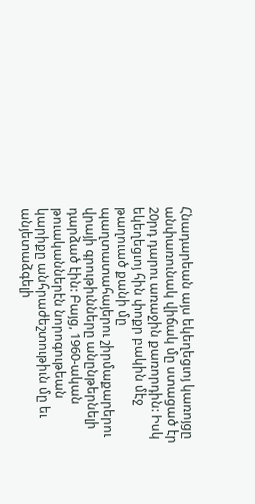Հնադարեան այս եկեղեցւոյ կառոյցը անփառունակ վիճակ մը ստացած էր 20րդ դարու առաջին քառորդին: Իսկ եկեղեցւոյ հին փոքր բակին մէջ թաղուած քանի մը պաղտատահայերու շիրմաքարերու վրայի գրութիւնները անընթերնելի դարձած էին: Բայց, 1960-ական թուականներէն նորոգութեան կարիքը անհրաժեշտութիւն մը եւ անյետաձգելի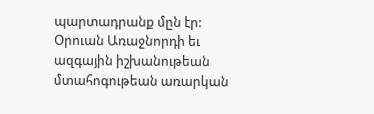պարտադրանք մըն էր: Օրուան Առաջնորդի եւ ազգային իշխանութեան մտահոգութեան առարկան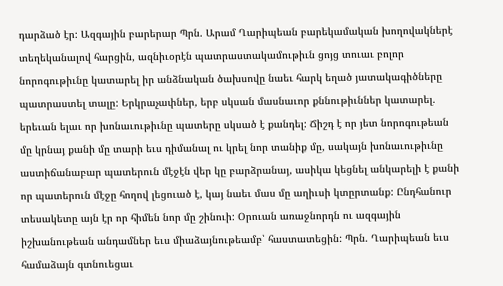դարձած էր: Ազգային բարերար Պրն. Արամ Ղարիպեան բարեկամական խողովակներէ տեղեկանալով հարցին, ազնիւօրէն պատրաստակամութիւն ցոյց տուաւ բոլոր նորոգութիւնը կատարել իր անձնական ծախսովը նաեւ հարկ եղած յատակագիծները պատրաստել տալը: Երկրաչափներ, երբ սկսան մասնաւոր քննութիւններ կատարել. երեւան ելաւ որ խոնաւութիւնը պատերը սկսած է քանդել: Ճիշդ է որ յետ նորոգութեան մը կրնայ քանի մը տարի եւս դիմանալ ու կրել նոր տանիք մը, սակայն խոնաւութիւնը աստիճանաբար պատերուն մէջէն վեր կը բարձրանայ, ասիկա կեցնել անկարելի է քանի որ պատերուն մէջը հողով լեցուած է, կայ նաեւ մաս մը աղիւսի կտըրտանք: Ընդհանուր տեսակետը այն էր որ հիմեն նոր մը շինուի: Օրուան առաջնորդն ու ազգային իշխանութեան անդամներ եւս միաձայնութեամբ՝ հաստատեցին: Պրն. Ղարիպեան եւս համաձայն գտնուեցաւ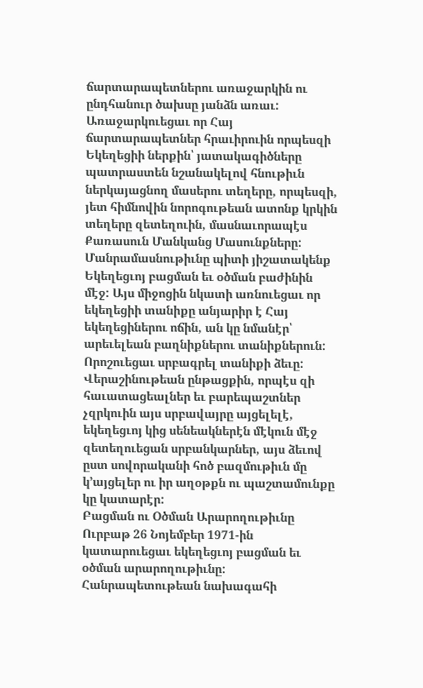ճարտարապետներու առաջարկին ու ընդհանուր ծախսը յանձն առաւ: Առաջարկուեցաւ որ Հայ ճարտարապետներ հրաւիրուին որպեսզի Եկեղեցիի ներքին՝ յատակագիծները պատրաստեն նշանակելով հնութիւն ներկայացնող մասերու տեղերը, որպեսզի, յետ հիմնովին նորոգութեան ատոնք կրկին տեղերը զետեղուին, մասնաւորապէս Քառասուն Մանկանց Մասունքները: Մանրամասնութիւնը պիտի յիշատակենք Եկեղեցւոյ բացման եւ օծման բաժինին մէջ: Այս միջոցին նկատի առնուեցաւ որ եկեղեցիի տանիքը անյարիր է Հայ եկեղեցիներու ոճին, ան կը նմանէր՝ արեւելեան բաղնիքներու տանիքներուն: Որոշուեցաւ սրբագրել տանիքի ձեւը:
Վերաշինութեան ընթացքին, որպէս զի հաւատացեալներ եւ բարեպաշտներ չզրկուին այս սրբավայրը այցելելէ, եկեղեցւոյ կից սենեակներէն մէկուն մէջ զետեղուեցան սրբանկարներ, այս ձեւով ըստ սովորականի հոծ բազմութիւն մը կ՚այցելեր ու իր աղօթքն ու պաշտամունքը կը կատարէր:
Բացման ու Օծման Արարողութիւնը
Ուրբաթ 26 Նոյեմբեր 1971-ին կատարուեցաւ եկեղեցւոյ բացման եւ օծման արարողութիւնը: Հանրապետութեան նախագահի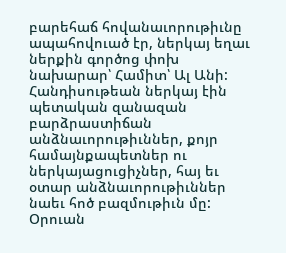բարեհաճ հովանաւորութիւնը ապահովուած էր, ներկայ եղաւ ներքին գործոց փոխ նախարար՝ Համիտ՝ Ալ Անի: Հանդիսութեան ներկայ էին պետական զանազան բարձրաստիճան անձնաւորութիւններ, քոյր համայնքապետներ ու ներկայացուցիչներ, հայ եւ օտար անձնաւորութիւններ նաեւ հոծ բազմութիւն մը:
Օրուան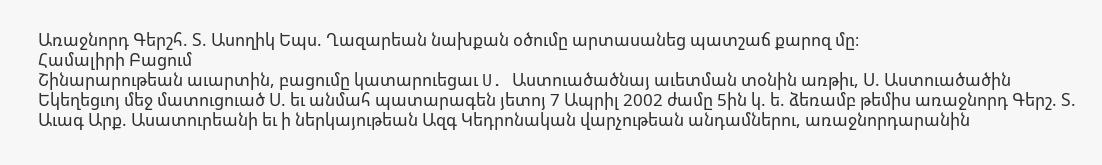Առաջնորդ Գերշհ. Տ. Ասողիկ Եպս. Ղազարեան նախքան օծումը արտասանեց պատշաճ քարոզ մը։
Համալիրի Բացում
Շինարարութեան աւարտին, բացումը կատարուեցաւ U. Աստուածածնայ աւետման տօնին առթիւ, Ս. Աստուածածին Եկեղեցւոյ մեջ մատուցուած Ս. եւ անմահ պատարագեն յետոյ 7 Ապրիլ 2002 ժամը 5ին կ. ե. ձեռամբ թեմիս առաջնորդ Գերշ. Տ. Աւագ Արք. Ասատուրեանի եւ ի ներկայութեան Ազգ Կեդրոնական վարչութեան անդամներու, առաջնորդարանին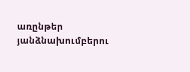առընթեր յանձնախումբերու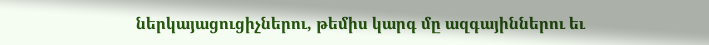ներկայացուցիչներու, թեմիս կարգ մը ազգայիններու եւ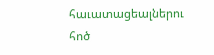հաւատացեալներու հոծ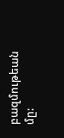բազմութեան մը: